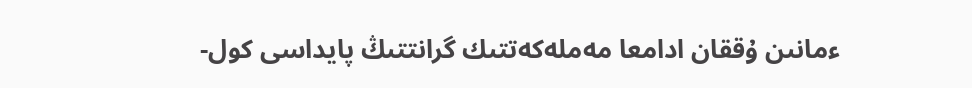ءمانىن ۇققان ادامعا مەملەكەتتىك گرانتتىڭ پايداسى كول-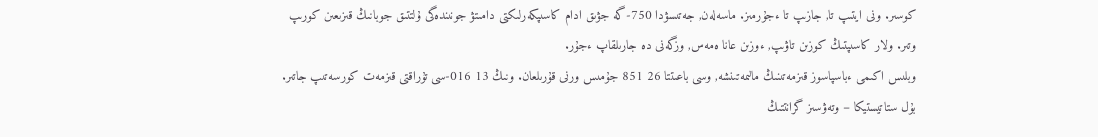كوسىر. ونى ايتىپ تا, جازىپ تا ءجۇرمىز. ماسەلەن, جەتىسۋدا 750-گە جۋىق ادام كاسىپكەرلىكتى دامىتۋ جونىندەگى ۇلتتىق جوبانىڭ قىزىعىن كورىپ وتىر. ولار كاسىپتىڭ كوزىن تاۋىپ, ءوزىن عانا ەمەس, وزگەنى دە جارىلقاپ ءجۇر.
وبلىس اكىمى ءباسپاسوز قىزمەتىنىڭ مالىمەتىنشە, وسى باعىتتا 26 851 جۇمىس ورنى قۇرىلعان. ونىڭ 13 016-سى تۇراقتى قىزمەت كورسەتىپ جاتىر. بۇل ستاتيستيكا – وتەۋسىز گرانتتىڭ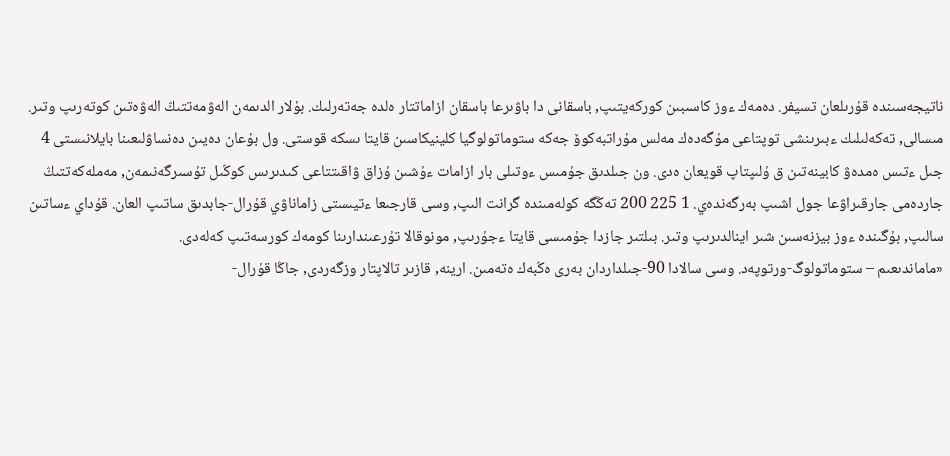ناتيجەسىندە قۇرىلعان تسيفر. دەمەك ءوز كاسىبىن كوركەيتىپ, باسقانى دا باۋىرعا باسقان ازاماتتار ەلدە جەتەرلىك. بۇلار الدىمەن الەۋمەتتىڭ الەۋەتىن كوتەرىپ وتىر.
مىسالى, تەكەلىلىك ءبىرىنشى توپتاعى مۇگەدەك مەلس مۇراتبەكوۆ جەكە ستوماتولوگيا كلينيكاسىن قايتا ىسكە قوستى. ول بۇعان دەيىن دەنساۋلىعىنا بايلانىستى 4 جىل ءتىس ەمدەۋ كابينەتىن ق ۇلىپتاپ قويعان ەدى. ون جىلدىق جۇمىس ءوتىلى بار ازامات ءۇشىن ۇزاق ۋاقىتتاعى كىدىرىس كوڭىل تۇسىرگەنىمەن, مەملەكەتتىڭ جاردەمى جارقىراۋعا جول اشىپ بەرگەندەي. 1 225 200 تەڭگە كولەمىندە گرانت الىپ, وسى قارجىعا ءتيىستى زاماناۋي قۇرال-جابدىق ساتىپ العان. قۇداي ءساتىن سالىپ, بۇگىندە ءوز بيزنەسىن شىر اينالدىرىپ وتىر. بىلتىر جازدا جۇمىسى قايتا ءجۇرىپ, مونوقالا تۇرعىندارىنا كومەك كورسەتىپ كەلەدى.
«ماماندىعىم – ستوماتولوگ-ورتوپەد. وسى سالادا 90-جىلداردان بەرى ەڭبەك ەتەمىن. ارينە, قازىر تالاپتار وزگەردى, جاڭا قۇرال-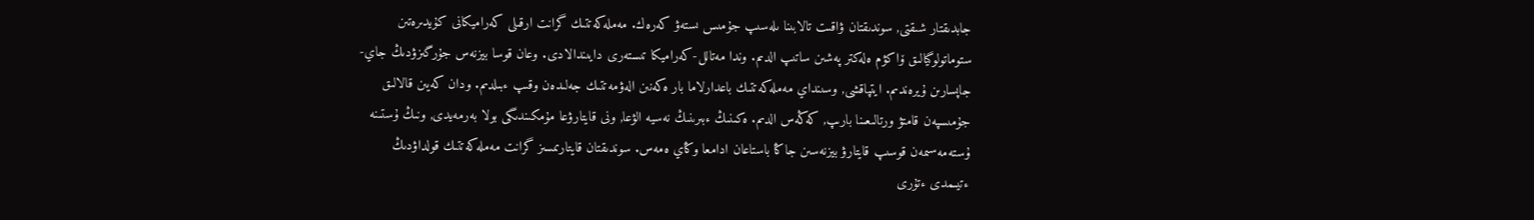جابدىقتار شىقتى, سوندىقتان ۋاقىت تالابىنا ىلەسىپ جۇمىس ىستەۋ كەرەك. مەملەكەتتىك گرانت ارقىلى كەراميكانى كۇيدىرەتىن ستوماتولوگيالىق ۆاكۋم ەلەكتر پەشىن ساتىپ الدىم. وندا مەتالل-كەراميكا تىستەرى دايىندالادى. وعان قوسا بيزنەس جۇرگىزۋدىڭ جاي-جاپسارىن ۇيرەندىم. ايتپاقشى, وسىنداي مەملەكەتتىك باعدارلاما بار ەكەنىن الەۋمەتتىك جەلىدەن وقىپ ءبىلدىم. ودان كەيىن قالالىق جۇمىسپەن قامتۋ ورتالىعىنا بارىپ, كەڭەس الدىم. ەكىنىڭ ءبىرىنىڭ نەسيە الۋعا, ونى قايتارۋعا مۇمكىندىگى بولا بەرمەيدى, ونىڭ ۇستىنە ۇستەمەسىمەن قوسىپ قايتارۋ بيزنەسىن جاڭا باستاعان ادامعا وڭاي ەمەس. سوندىقتان قايتارىمسىز گرانت مەملەكەتتىك قولداۋدىڭ ءتيىمدى ءتۇرى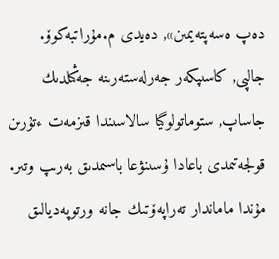دەپ ەسەپتەيمىن», دەيدى م.مۇراتبەكوۆ.
جالپى, كاسىپكەر جەرلەستەرىنە جەڭىلدىك جاساپ, ستوماتولوگيا سالاسىندا قىزمەت ءتۇرىن قولجەتىمدى باعادا ۇسىنۋعا باسىمدىق بەرىپ وتىر. مۇندا ماماندار تەراپەۆتىك جانە ورتوپەديالىق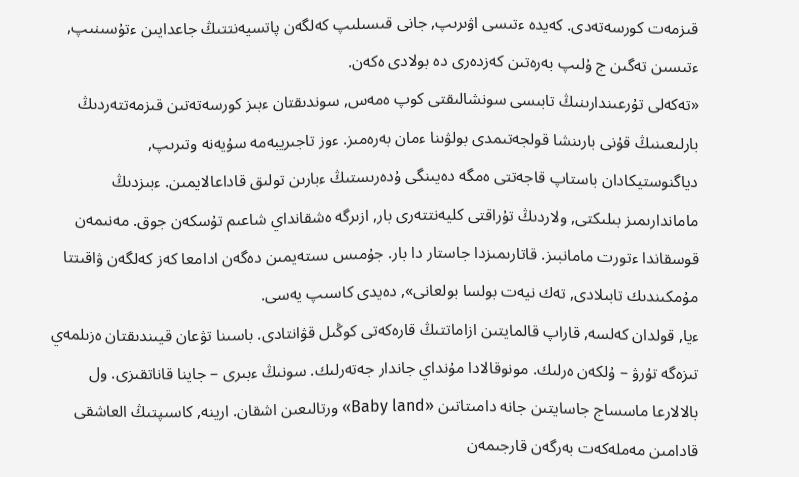قىزمەت كورسەتەدى. كەيدە ءتىسى اۋىرىپ, جانى قىسىلىپ كەلگەن پاتسيەنتتىڭ جاعدايىن ءتۇسىنىپ, ءتىسىن تەگىن ج ۇلىپ بەرەتىن كەزدەرى دە بولادى ەكەن.
«تەكەلى تۇرعىندارىنىڭ تابىسى سونشالىقتى كوپ ەمەس, سوندىقتان ءبىز كورسەتەتىن قىزمەتتەردىڭ بارلىعىنىڭ قۇنى بارىنشا قولجەتىمدى بولۋىنا ءمان بەرەمىز. ءوز تاجىريبەمە سۇيەنە وتىرىپ, دياگنوستيكادان باستاپ قاجەتتى ەمگە دەيىنگى ۇدەرىستىڭ ءبارىن تولىق قاداعالايمىن. ءبىزدىڭ ماماندارىمىز بىلىكتى, ولاردىڭ تۇراقتى كليەنتتەرى بار, ازىرگە ەشقانداي شاعىم تۇسكەن جوق. مەنىمەن قوسقاندا ءتورت مامانبىز. قاتارىمىزدا جاستار دا بار. جۇمىس ىستەيمىن دەگەن ادامعا كەز كەلگەن ۋاقىتتا مۇمكىندىك تابىلادى, تەك نيەت بولسا بولعانى», دەيدى كاسىپ يەسى.
ءيا, قولدان كەلسە, قاراپ قالمايتىن ازاماتتىڭ قارەكەتى كوڭىل قۋانتادى. باسىنا تۋعان قيىندىقتان ەزىلمەي تىزەگە تۇرۋ – ۇلكەن ەرلىك. مونوقالادا مۇنداي جاندار جەتەرلىك. سونىڭ ءبىرى – جاينا قاناتقىزى. ول بالالارعا ماسساج جاسايتىن جانە دامىتاتىن «Baby land» ورتالىعىن اشقان. ارينە, كاسىپتىڭ العاشقى قادامىن مەملەكەت بەرگەن قارجىمەن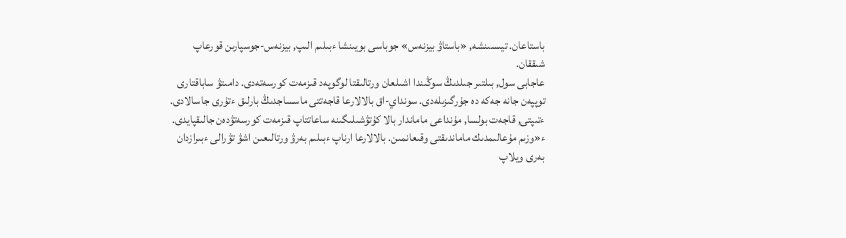باستاعان. تيىسىنشە, «باستاۋ بيزنەس» جوباسى بويىنشا ءبىلىم الىپ, بيزنەس-جوسپارىن قورعاپ شىققان.
عاجابى سول, بىلتىر جىلدىڭ سوڭىندا اشىلعان ورتالىقتا لوگوپەد قىزمەت كورسەتەدى. دامىتۋ ساباقتارى توپپەن جانە جەكە دە جۇرگىزىلەدى. سونداي-اق بالالارعا قاجەتتى ماسساجدىڭ بارلىق ءتۇرى جاسالادى. ءتىپتى, قاجەت بولسا, مۇنداعى ماماندار بالا كۇتۋشىلىگىنە ساعاتتاپ قىزمەت كورسەتۋدەن جالىقپايدى.
ء«وزىم مۇعالىمدىك ماماندىقتى وقىعانمىن. بالالارعا ارناپ ءبىلىم بەرۋ ورتالىعىن اشۋ تۋرالى ءبىرازدان بەرى ويلاپ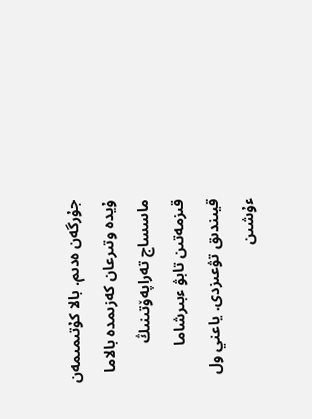جۇرگەن ەدىم. بالا كۇتىمىمەن ۇيدە وتىرعان كەزىمدە بالاما ماسساج تەراپەۆتىنىڭ قىزمەتىن تابۋ ءبىرشاما قيىندىق تۋعىزدى. ياعني ول ءۇشىن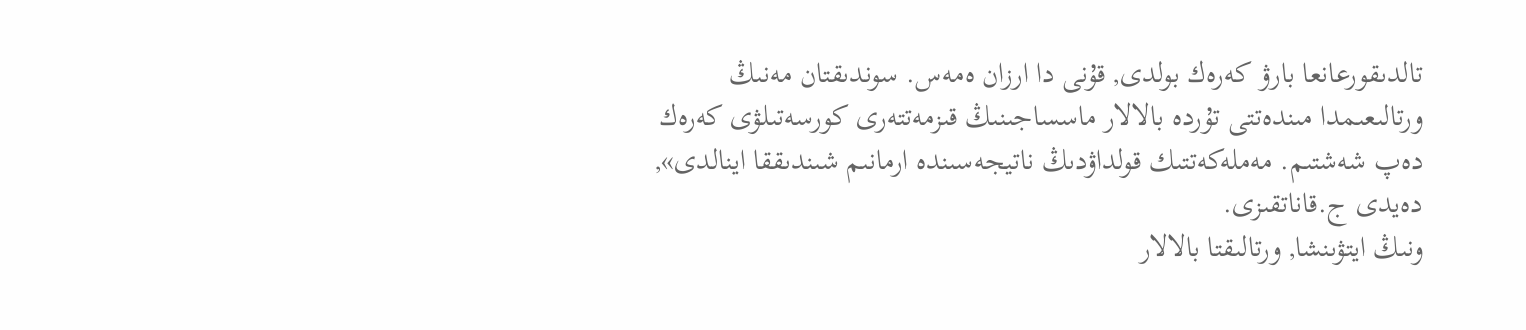تالدىقورعانعا بارۋ كەرەك بولدى, قۇنى دا ارزان ەمەس. سوندىقتان مەنىڭ ورتالىعىمدا مىندەتتى تۇردە بالالار ماسساجىنىڭ قىزمەتتەرى كورسەتىلۋى كەرەك دەپ شەشتىم. مەملەكەتتىك قولداۋدىڭ ناتيجەسىندە ارمانىم شىندىققا اينالدى», دەيدى ج.قاناتقىزى.
ونىڭ ايتۋىنشا, ورتالىقتا بالالار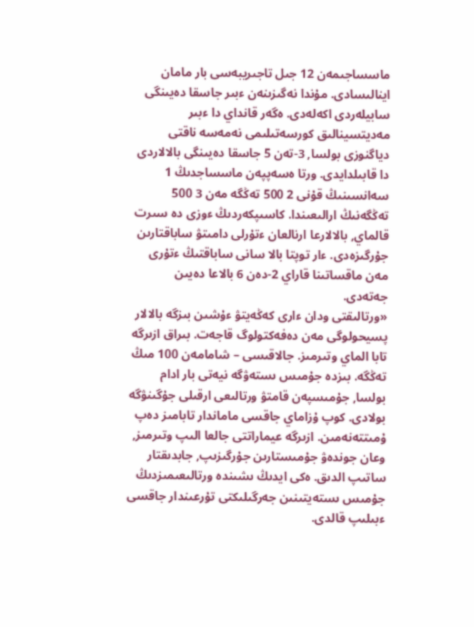ماسساجىمەن 12 جىل تاجىريبەسى بار مامان اينالىسادى. مۇندا نەگىزىنەن ءبىر جاسقا دەيىنگى سابيلەردى اكەلەدى. ەگەر قانداي دا ءبىر مەديتسينالىق كورسەتىلىمى نەمەسە ناقتى دياگنوزى بولسا, 3-تەن 5 جاسقا دەيىنگى بالالاردى دا قابىلدايدى. ورتا ەسەپپەن ماسساجدىڭ 1 سەانسىنىڭ قۇنى 2 500 تەڭگە مەن 3 500 تەڭگەنىڭ ارالىعىندا. كاسىپكەردىڭ ءوزى دە سىرت قالماي, بالالارعا ارنالعان ءتۇرلى دامىتۋ ساباقتارىن جۇرگىزەدى. ءار توپتا بالا سانى ساباقتىڭ ءتۇرى مەن ماقساتىنا قاراي 2-دەن 6 بالاعا دەيىن جەتەدى.
«ورتالىقتى ودان ءارى كەڭەيتۋ ءۇشىن بىزگە بالالار پسيحولوگى مەن دەفەكتولوگ قاجەت. بىراق ازىرگە تابا الماي وتىرمىز. جالاقىسى – شامامەن 100 مىڭ تەڭگە. بىزدە جۇمىس ىستەۋگە نيەتى بار ادام بولسا, جۇمىسپەن قامتۋ ورتالىعى ارقىلى جۇگىنۋگە بولادى. كوپ ۇزاماي جاقسى ماماندار تابامىز دەپ ۇمىتتەنەمىن. ازىرگە عيماراتتى جالعا الىپ وتىرمىز, وعان جوندەۋ جۇمىستارىن جۇرگىزىپ, جابدىقتار ساتىپ الدىق. ەكى ايدىڭ ىشىندە ورتالىعىمىزدىڭ جۇمىس ىستەيتىنىن جەرگىلىكتى تۇرعىندار جاقسى ءبىلىپ قالدى.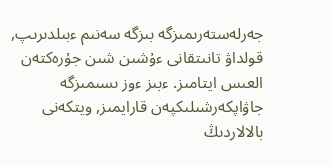جەرلەستەرىمىزگە بىزگە سەنىم ءبىلدىرىپ, قولداۋ تانىتقانى ءۇشىن شىن جۇرەكتەن العىس ايتامىز. ءبىز ءوز ىسىمىزگە جاۋاپكەرشىلىكپەن قارايمىز, ويتكەنى بالالاردىڭ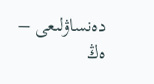دەنساۋلىعى – ەڭ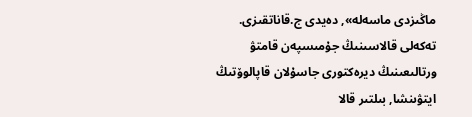ماڭىزدى ماسەلە», دەيدى ج.قاناتقىزى.
تەكەلى قالاسىنىڭ جۇمىسپەن قامتۋ ورتالىعىنىڭ ديرەكتورى جاسۇلان قاپالوۆتىڭ ايتۋىنشا, بىلتىر قالا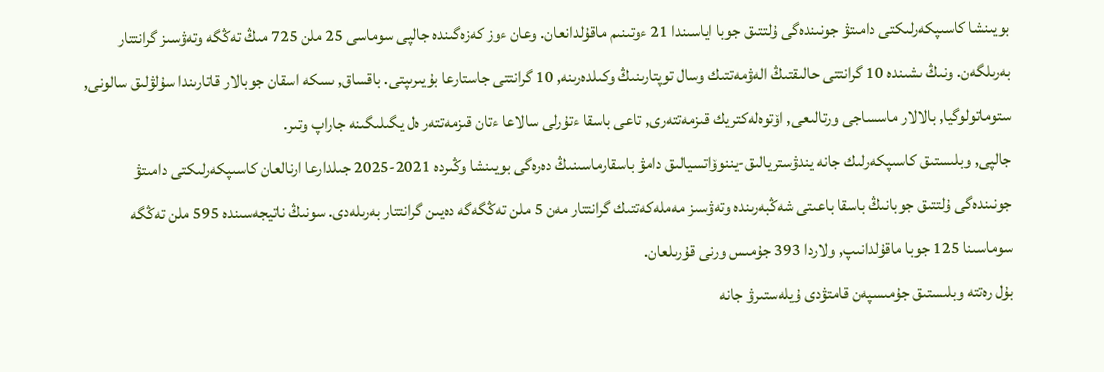بويىنشا كاسىپكەرلىكتى دامىتۋ جونىندەگى ۇلتتىق جوبا اياسىندا 21 ءوتىنىم ماقۇلدانعان. وعان ءوز كەزەگىندە جالپى سوماسى 25 ملن 725 مىڭ تەڭگە وتەۋسىز گرانتتار بەرىلگەن. ونىڭ ىشىندە 10 گرانتتى حالىقتىڭ الەۋمەتتىك وسال توپتارىنىڭ وكىلدەرىنە, 10 گرانتتى جاستارعا بۇيىرىپتى. باقساق, ىسكە اسقان جوبالار قاتارىندا سۇلۋلىق سالونى, ستوماتولوگيا, بالالار ماسساجى ورتالىعى, اۆتوەلەكتريك قىزمەتتەرى, تاعى باسقا ءتۇرلى سالاعا ءتان قىزمەتتەر ەل يگىلىگىنە جاراپ وتىر.
جالپى, وبلىستىق كاسىپكەرلىك جانە يندۋستريالىق-يننوۆاتسيالىق دامۋ باسقارماسىنىڭ دەرەگى بويىنشا وڭىردە 2021-2025 جىلدارعا ارنالعان كاسىپكەرلىكتى دامىتۋ جونىندەگى ۇلتتىق جوبانىڭ باسقا باعىتى شەڭبەرىندە وتەۋسىز مەملەكەتتىك گرانتتار مەن 5 ملن تەڭگەگە دەيىن گرانتتار بەرىلەدى. سونىڭ ناتيجەسىندە 595 ملن تەڭگە سوماسىنا 125 جوبا ماقۇلدانىپ, ولاردا 393 جۇمىس ورنى قۇرىلعان.
بۇل رەتتە وبلىستىق جۇمىسپەن قامتۋدى ۇيلەستىرۋ جانە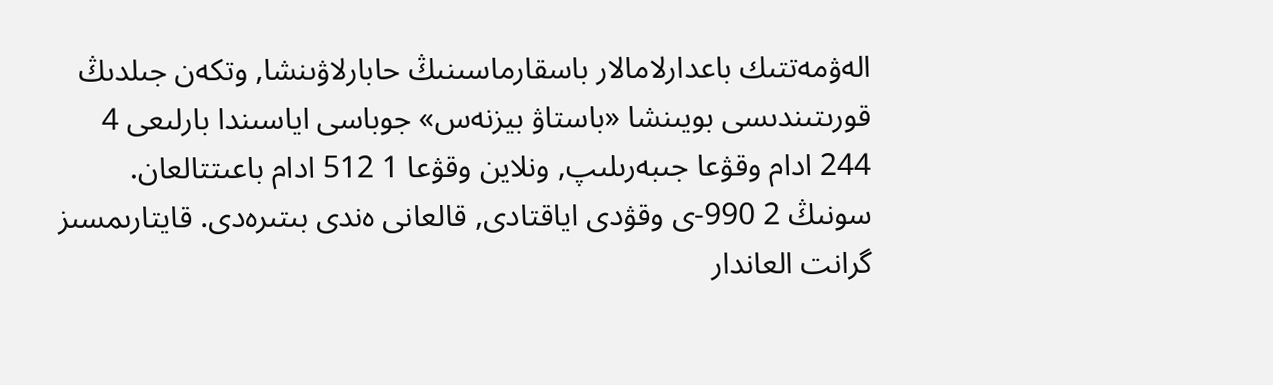الەۋمەتتىك باعدارلامالار باسقارماسىنىڭ حابارلاۋىنشا, وتكەن جىلدىڭ قورىتىندىسى بويىنشا «باستاۋ بيزنەس» جوباسى اياسىندا بارلىعى 4 244 ادام وقۋعا جىبەرىلىپ, ونلاين وقۋعا 1 512 ادام باعىتتالعان. سونىڭ 2 990-ى وقۋدى اياقتادى, قالعانى ەندى بىتىرەدى. قايتارىمسىز گرانت العاندار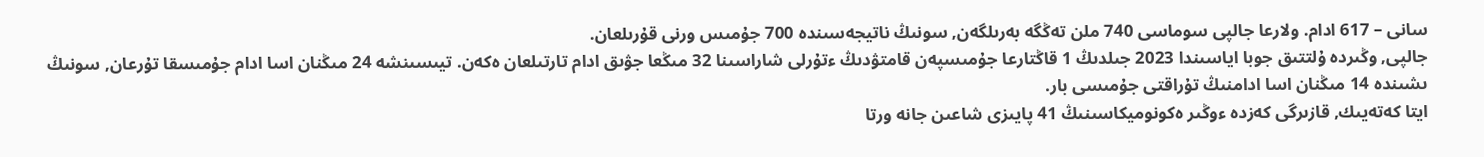سانى – 617 ادام. ولارعا جالپى سوماسى 740 ملن تەڭگە بەرىلگەن, سونىڭ ناتيجەسىندە 700 جۇمىس ورنى قۇرىلعان.
جالپى, وڭىردە ۇلتتىق جوبا اياسىندا 2023 جىلدىڭ 1 قاڭتارعا جۇمىسپەن قامتۋدىڭ ءتۇرلى شاراسىنا 32 مىڭعا جۋىق ادام تارتىلعان ەكەن. تيىسىنشە 24 مىڭنان اسا ادام جۇمىسقا تۇرعان, سونىڭ ىشىندە 14 مىڭنان اسا ادامنىڭ تۇراقتى جۇمىسى بار.
ايتا كەتەيىك, قازىرگى كەزدە ءوڭىر ەكونوميكاسىنىڭ 41 پايىزى شاعىن جانە ورتا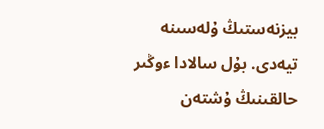بيزنەستىڭ ۇلەسىنە تيەدى. بۇل سالادا ءوڭىر حالقىنىڭ ۇشتەن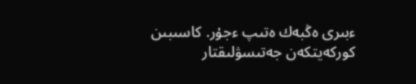ءبىرى ەڭبەك ەتىپ ءجۇر. كاسىبىن كوركەيتكەن جەتىسۋلىقتار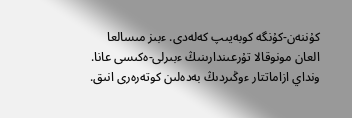كۇننەن-كۇنگە كوبەيىپ كەلەدى. ءبىز مىسالعا العان مونوقالا تۇرعىندارىنىڭ ءبىرلى-ەكىسى عانا. ونداي ازاماتتار ءوڭىردىڭ بەدەلىن كوتەرەرى انىق.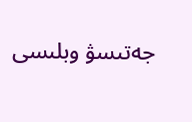جەتىسۋ وبلىسى